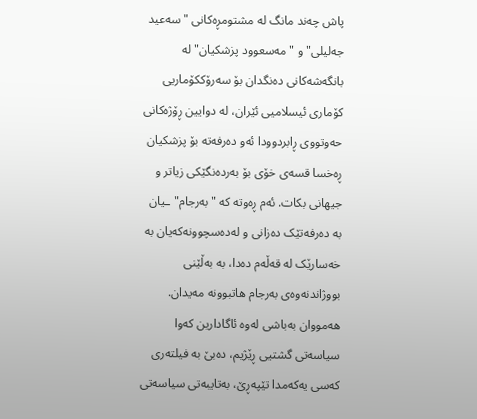پاش چەند مانگ لە مشتومڕەکانی "سەعید جەلیلی" و "مەسعوود پزشکیان" لە بانگەشەکانی دەنگدان بۆ سەرۆککۆماریی کۆماری ئیسلامیی ئێران، لە دوایین ڕۆژەکانی حەوتووی ڕابردوودا ئەو دەرفەتە بۆ پزشکیان ڕەخسا قسەی خۆی بۆ بەردەنگێکی زیاتر و جیهانی بکات. ئەم ڕەوتە کە "بەرجام"ـیان بە دەرفەتێک دەزانی و لەدەسچوونەکەیان بە خەسارێک لە قەڵەم دەدا، بە بەڵێنی بووژاندنەوەی بەرجام هاتبوونە مەیدان.
هەمووان بەباشی لەوە ئاگادارین کەوا سیاسەتی گشتیی ڕێژیم، دەبێ بە فیلتەری کەسی یەکەمدا تێپەڕێ، بەتایبەتی سیاسەتی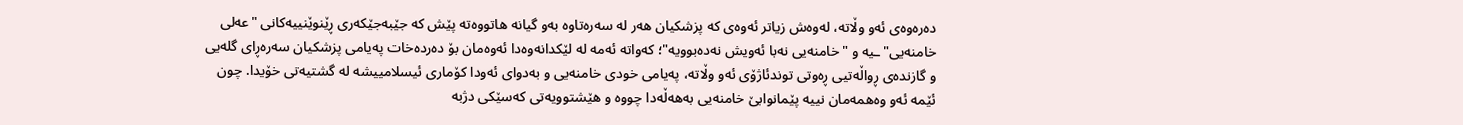دەرەوەی ئەو وڵاتە، لەوەش زیاتر ئەوەی کە پزشکیان هەر لە سەرەتاوە بەو گیانە هاتووەتە پێش کە جێبەجێکەری ڕێنوێنییەکانی "عەلی خامنەیی"ـیە و "خامنەیی نەبا ئەویش نەدەبوویە"؛ کەواتە ئەمە لە لێکدانەوەدا ئەوەمان بۆ دەردەخات پەیامی پزشکیان سەرەڕای گلەیی و گازندەی ڕواڵەتیی ڕەوتی توندئاژۆی ئەو وڵاتە، پەیامی خودی خامنەیی و بەدوای ئەودا کۆماری ئیسلامییشە لە گشتیەتی خۆیدا. چون ئێمە ئەو وەهمەمان نییە پێمانوابێ خامنەیی بەهەڵەدا چووە و هێشتوویەتی کەسێکی دژبە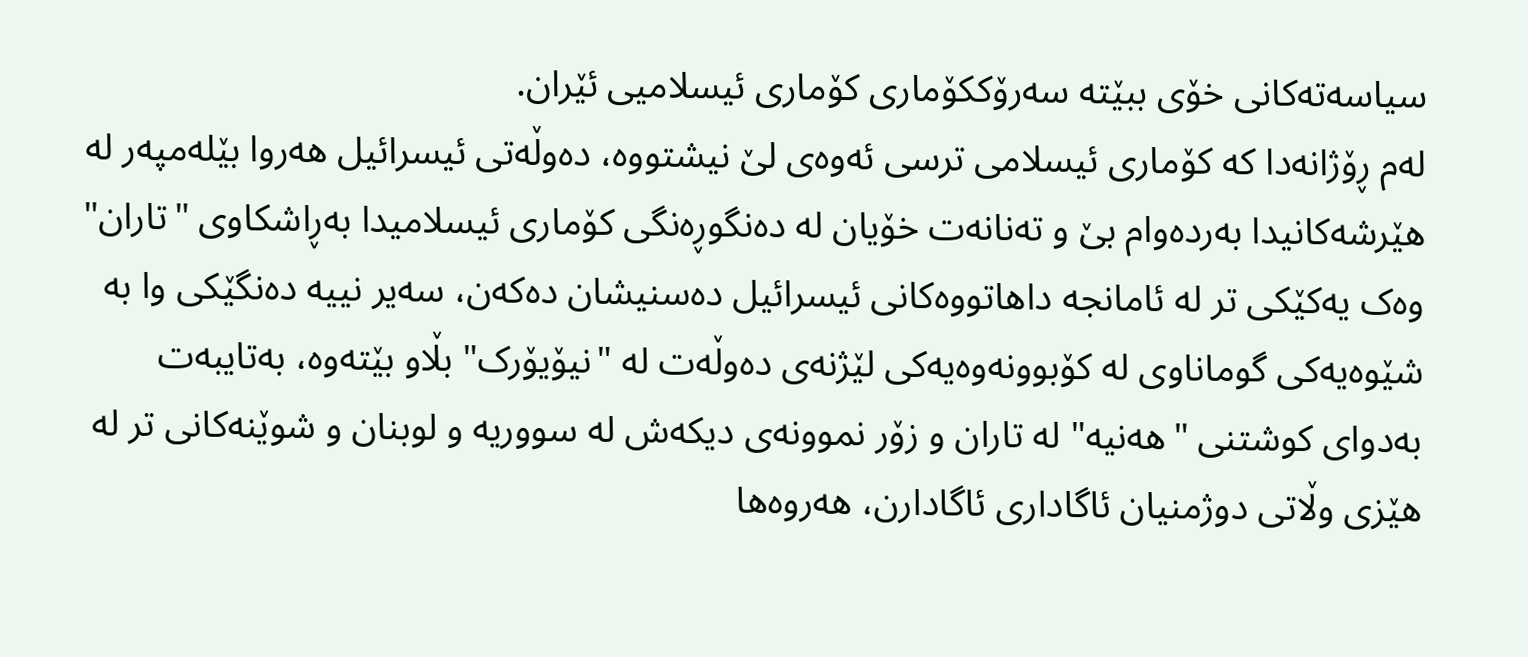سیاسەتەکانی خۆی ببێتە سەرۆککۆماری کۆماری ئیسلامیی ئێران.
لەم ڕۆژانەدا کە کۆماری ئیسلامی ترسی ئەوەی لێ نیشتووە، دەوڵەتی ئیسرائیل هەروا بێلەمپەر لە هێرشەکانیدا بەردەوام بێ و تەنانەت خۆیان لە دەنگوڕەنگی کۆماری ئیسلامیدا بەڕاشکاوی "تاران" وەک یەکێکی تر لە ئامانجە داهاتووەکانی ئیسرائیل دەسنیشان دەکەن، سەیر نییە دەنگێکی وا بە شێوەیەکی گوماناوی لە کۆبوونەوەیەکی لێژنەی دەوڵەت لە "نیۆیۆرک" بڵاو بێتەوە، بەتایبەت بەدوای کوشتنی "هەنیە" لە تاران و زۆر نموونەی دیکەش لە سووریە و لوبنان و شوێنەکانی تر لە هێزی وڵاتی دوژمنیان ئاگاداری ئاگادارن، هەروەها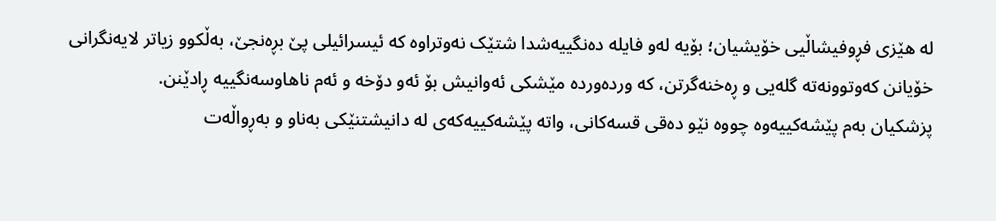لە هێزی فڕوفیشاڵیی خۆیشیان؛ بۆیە لەو فایلە دەنگییەشدا شتێک نەوتراوە کە ئیسرائیلی پێ بڕەنجێ، بەڵکوو زیاتر لایەنگرانی خۆیانن کەوتوونەتە گلەیی و ڕەخنەگرتن، کە وردەوردە مێشکی ئەوانیش بۆ ئەو دۆخە و ئەم ناهاوسەنگییە ڕادێنن.
پزشکیان بەم پێشەکییەوە چووە نێو دەقی قسەکانی، واتە پێشەکییەکەی لە دانیشتنێکی بەناو و بەڕواڵەت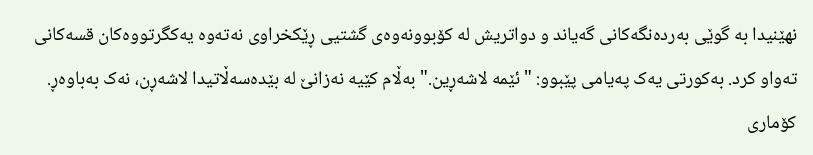نهێنیدا بە گوێی بەردەنگەکانی گەیاند و دواتریش لە کۆبوونەوەی گشتیی ڕێکخراوی نەتەوە یەکگرتووەکان قسەکانی تەواو کرد. بەکورتی یەک پەیامی پێبوو: "ئێمە لاشەڕین." بەڵام کێیە نەزانێ لە بێدەسەڵاتیدا لاشەڕن، نەک بەباوەڕ. کۆماری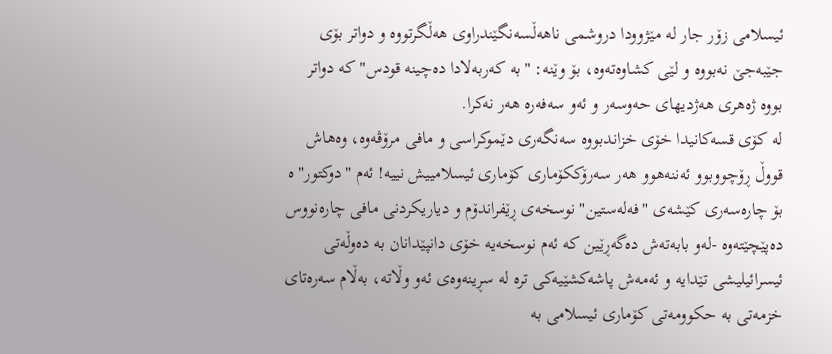ئیسلامی زۆر جار لە مێژوودا دروشمی ناهەڵسەنگێندراوی هەڵگرتووە و دواتر بۆی جێبەجێ نەبووە و لێی کشاوەتەوە، بۆ وێنە: "بە کەربەلادا دەچینە قودس" کە دواتر بووە ژەهری هەژدیهای حەوسەر و ئەو سەفەرە هەر نەکرا.
لە کۆی قسەکانیدا خۆی خزاندبووە سەنگەری دێموکراسی و مافی مرۆڤەوە، وەهاش قووڵ ڕۆچووبوو ئەننەهوو هەر سەرۆککۆماری کۆماری ئیسلامییش نییە! ئەم "دوکتور"ە بۆ چارەسەری کێشەی "فەلەستین" نوسخەی ڕێفراندۆم و دیاریکردنی مافی چارەنووس دەپێچێتەوە -لەو بابەتەش دەگەڕێین کە ئەم نوسخەیە خۆی دانپێدانان بە دەوڵەتی ئیسرائیلیشی تێدایە و ئەمەش پاشەکشێیەکی ترە لە سڕینەوەی ئەو وڵاتە، بەڵام سەرەتای خزمەتی بە حکوومەتی کۆماری ئیسلامی بە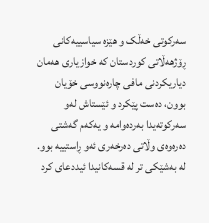سەرکوتی خەڵک و هێزە سیاسییەکانی ڕۆژهەڵاتی کوردستان کە خوازیاری هەمان دیاریکردنی مافی چارەنووسی خۆیان بوون، دەست پێکرد و ئێستاش لەو سەرکوتەیدا بەردەوامە و یەکەم گەشتی دەرەوەی وڵاتی دەرخەری ئەو ڕاستییە بوو.
لە بەشێکی تر لە قسەکانیدا ئیددعای کرد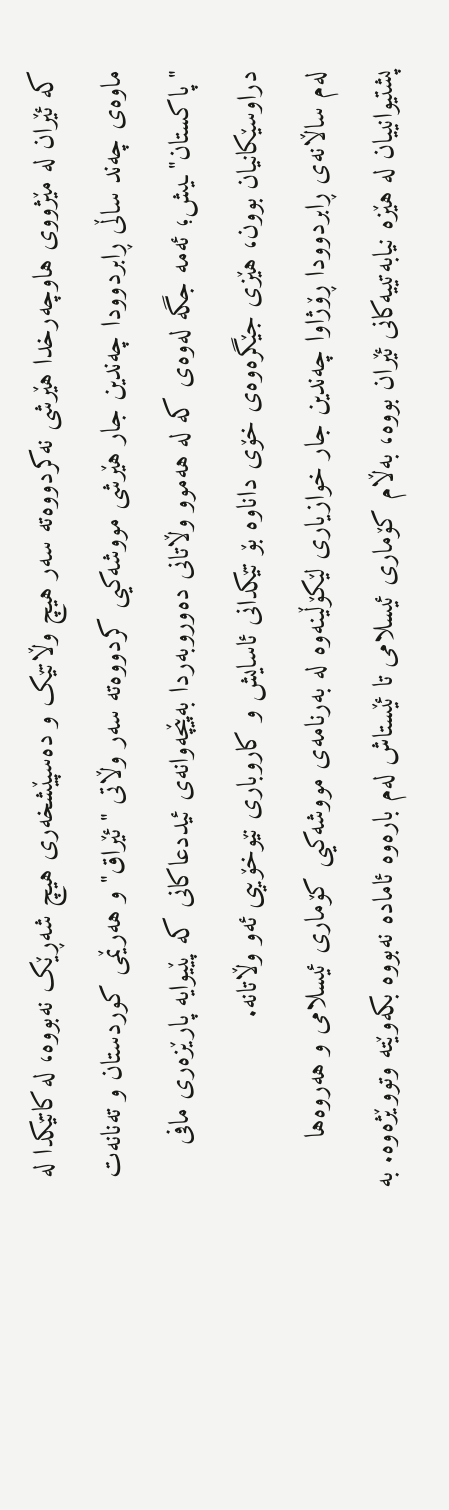کە ئێران لە مێژووی هاوچەرخدا هێرشی نەکردووەتە سەر هیچ وڵاتێک و دەسپێشخەری هیچ شەڕێک نەبووە، لە کاتێکدا لە ماوەی چەند ساڵی ڕابردوودا چەندین جار هێرشی مووشەکیی کردووەتە سەر وڵاتی "ئێراق" و هەرێمی کوردستان و تەنانەت "پاکستان"ـیش؛ ئەمە جگە لەوەی کە لە هەموو وڵاتانی دەوروبەردا بەپێچەوانەی ئیددعاکانی کە پێیوایە پارێزەری مافی دراوسێکانیان بوون، هێزی جێگرەوەی خۆی داناوە بۆ تێکدانی ئاسایش و کاروباری نێوخۆییی ئەو وڵاتانە.
لەم ساڵانەی ڕابردوودا ڕۆژاوا چەندین جار خوازیاری لێکۆڵینەوە لە بەرنامەی مووشەکیی کۆماری ئیسلامی و هەروەها پشتیوانییان لە هێزە نیابەتییەکانی ئێران بووە، بەڵام کۆماری ئیسلامی تا ئێستاش لەم بارەوە ئامادە نەبووە بکەوێتە وتووێژەوە. بە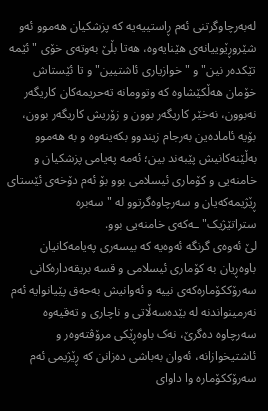لەبەرچاوگرتنی ئەم ڕاستییەیە کە پزشکیان هەموو ئەو شێروڕێوییانەی هێنایەوە، هەتا بڵێ بەوتەی خۆی "ئێمە تێکدەر نین" و "خوازیاری ئاشتیین" و تا ئێستاش خۆمان هەڵکێشاوە کە وتوومانە تەحریمەکان کاریگەر نەبوون، نەخێر کاریگەر بوون و زۆریش کاریگەر بوون، بۆیە ئامادەین بەرجام زیندوو بکەینەوە و بە هەموو بەڵێنەکانیش پێبەند بین؛ ئەمە پەیامی پزشکیان و خامنەیی و کۆماری ئیسلامی بوو بۆ ئەم دۆخەی ئێستای ڕێژیمەکەیان و سەرچاوەگرتوو لە "سەبرە ستراتێژیک"ـەکەی خامنەیی بوو.
لێ ئەوەی گرنگە ئەوەیە کە بیسەری پەیامەکانیان باوەڕیان بە کۆماری ئیسلامی و قسە بریقەدارەکانی سەرۆککۆمارەکەی نییە و ئەوانیش بەحەق پێیانوایە ئەم نەرمینواندنە لە بێدەسەڵاتی و ناچاری و تەقیەوە سەرچاوە دەگرێ، نەک باوەڕێکی مرۆڤتەوەر و ئاشتیخوازانە، ئەوان بەباشی دەزانن کە ڕێژیمی ئەم سەرۆککۆمارە وا داوای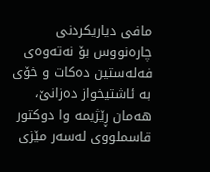مافی دیاریکردنی چارەنووس بۆ نەتەوەی فەلەستین دەکات و خۆی بە ئاشتیخواز دەزانێ، هەمان ڕێژیمە وا دوکتور قاسملووی لەسەر مێزی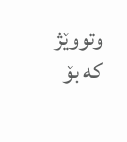وتووێژ کە بۆ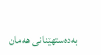بەدەستهێنانی هەمان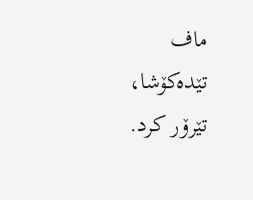ماف تێدەکۆشا، تێرۆر کرد.